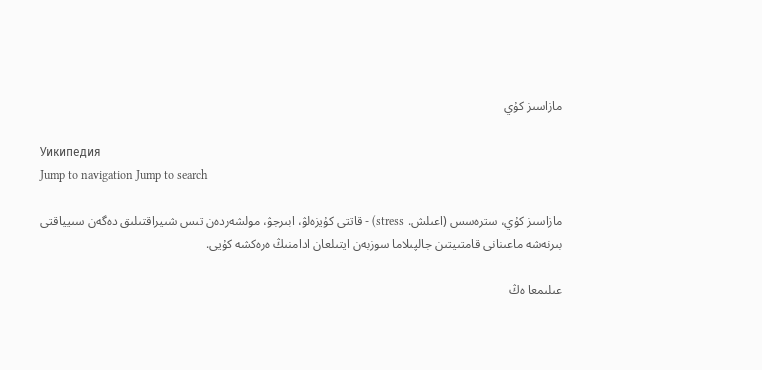مازاسىز كۇي

Уикипедия
Jump to navigation Jump to search

مازاسىز كۇي، سترەسس (اعىلش. stress) - قاتتى كۇيزەلۋ، ابىرجۋ، مولشەردەن تىس شىيراقتىلىق دەگەن سىيياقتى بىرنەشە ماعىنانى قامتىيتىن جالپىلاما سوزبەن ايتىلعان ادامنىڭ ەرەكشە كۇيى.

عىلىمعا ەڭ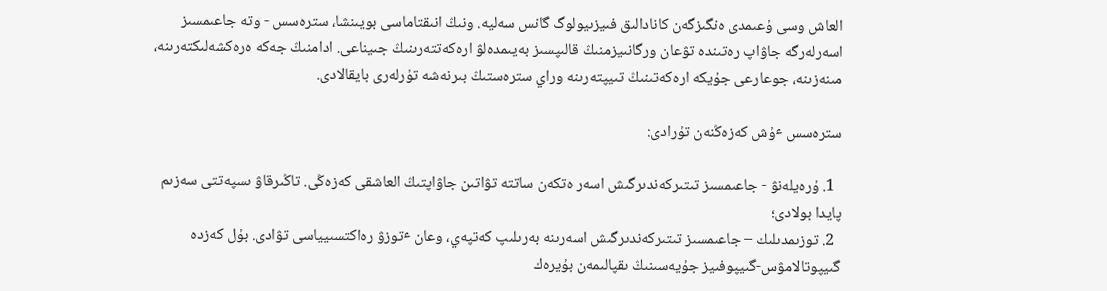العاش وسى ۇعىمدى ەنگىزگەن كانادالىق فىيزىيولوگ گانس سەليە. ونىڭ انىقتاماسى بويىنشا، سترەسس - وتە جاعىمسىز اسەرلەرگە جاۋاپ رەتىندە تۋعان ورگانىيزمنىڭ قالىپسىز بەيىمدەلۋ ارەكەتتەرىنىڭ جىيناعى. ادامنىڭ جەكە ەرەكشەلىكتەرىنە، مىنەزىنە، جوعارعى جۇيكە ارەكەتىنىڭ تىيپتەرىنە وراي سترەستىڭ بىرنەشە تۇرلەرى بايقالادى.

سترەسس ٴۇش كەزەڭنەن تۇرادى:

  1. ۇرەيلەنۋ - جاعىمسىز تىتىركەندىرگىش اسەر ەتكەن ساتتە تۋاتىن جاۋاپتىڭ العاشقى كەزەڭى. تاڭىرقاۋ ىسپەتتى سەزىم پايدا بولادى؛
  2. توزىمدىلىك – جاعىمسىز تىتىركەندىرگىش اسەرىنە بەرىلىپ كەتپەي، وعان ٴتوزۋ رەاكتسىيياسى تۋادى. بۇل كەزدە گىيپوتالامۋس-گىيپوفىيز جۇيەسىنىڭ ىقپالىمەن بۇيرەك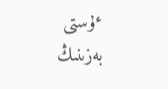ٴۇستى بەزىنىڭ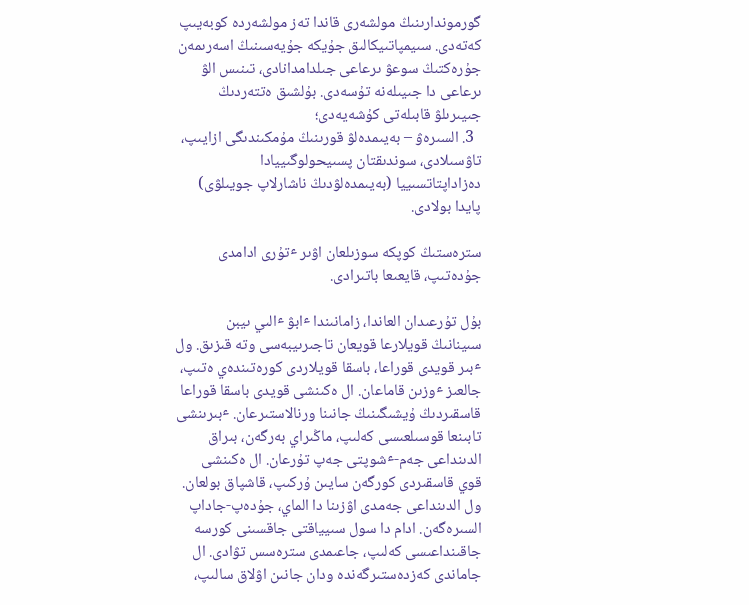گورموندارىنىڭ مولشەرى قاندا تەز مولشەردە كوبەيىپ كەتەدى. سىيمپاتىيكالىق جۇيكە جۇيەسىنىڭ اسەرىمەن جۇرەكتىڭ سوعۋ ىرعاعى جىلدامدانادى، تىنىس الۋ ىرعاعى دا جىيىلەنە تۇسەدى. بۇلشىق ەتتەردىڭ جىيىرىلۋ قابىلەتى كۇشەيەدى؛
  3. السىرەۋ – بەيىمدەلۋ قورىنىڭ مۇمكىندىگى ازايىپ، تاۋسىلادى، سوندىقتان پسىيحولوگىييادا دەزاداپتاتسىييا (بەيىمدەلۋدىڭ ناشارلاپ جويىلۋى) پايدا بولادى.

سترەستىڭ كوپكە سوزىلعان اۋىر ٴتۇرى ادامدى جۇدەتىپ، قايعىعا باتىرادى.

بۇل تۇرعىدان العاندا، زامانىندا ٴابۋ ٴالىي ىيبن سىينانىڭ قويلارعا قويعان تاجىرىيبەسى وتە قىزىق. ول ٴبىر قويدى قوراعا، باسقا قويلاردى كورەتىندەي ەتىپ، جالعىز ٴوزىن قاماعان. ال ەكىنشى قويدى باسقا قوراعا قاسقىردىڭ ۇيشىگىنىڭ جانىنا ورنالاستىرعان. ٴبىرىنشى تابىنعا قوسىلعىسى كەلىپ، ماڭىراي بەرگەن، بىراق الدىنداعى جەم-ٴشوپتى جەپ تۇرعان. ال ەكىنشى قوي قاسقىردى كورگەن سايىن ۇركىپ، قاشپاق بولعان. ول الدىنداعى جەمدى اۋزىنا دا الماي، جۇدەپ-جاداپ السىرەگەن. ادام دا سول سىيياقتى جاقسىنى كورسە جاقىنداعىسى كەلىپ، جاعىمدى سترەسس تۋادى. ال جاماندى كەزدەستىرگەندە ودان جانىن اۋلاق سالىپ،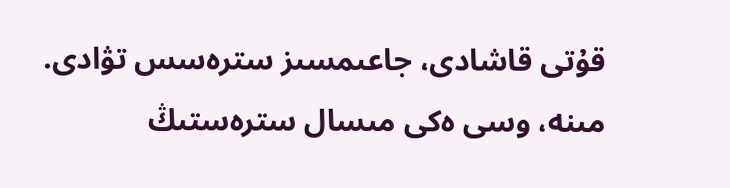قۇتى قاشادى، جاعىمسىز سترەسس تۋادى. مىنە، وسى ەكى مىسال سترەستىڭ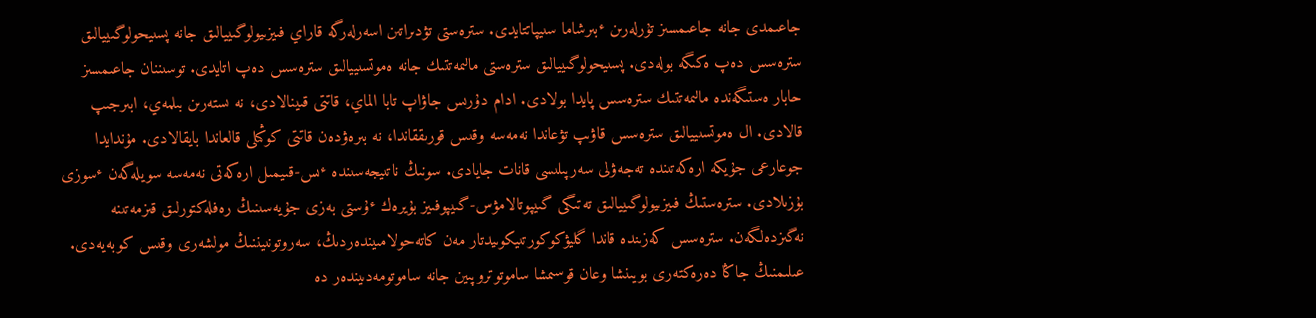جاعىمدى جانە جاعىمسىز تۇرلەرىن ٴبىرشاما سىيپاتتايدى. سترەستى تۋدىراتىن اسەرلەرگە قاراي فىيزىيولوگىييالىق جانە پسىيحولوگىييالىق سترەسس دەپ ەكىگە بولەدى. پسىيحولوگىييالىق سترەستى مالىمەتتىك جانە ەموتسىييالىق سترەسس دەپ اتايدى. توسىننان جاعىمسىز حابار ەستىگەندە مالىمەتتىك سترەسس پايدا بولادى. ادام دۇرىس جاۋاپ تابا الماي، قاتتى قىينالادى، نە ىستەرىن بىلمەي، ابىرجىپ قالادى. ال ەموتسىييالىق سترەسس قاۋىپ تۋعاندا نەمەسە وقىس قورىققاندا، نە بىرەۋدەن قاتتى كوڭىلى قالعاندا بايقالادى. مۇندايدا جوعارعى جۇيكە ارەكەتىندە تەجەۋلى سەرپىلىسى قانات جايادى. سونىڭ ناتىيجەسىندە ٴىس-قىيمىل ارەكەتى نەمەسە سويلەگەن ٴسوزى بۇزىلادى. سترەستىڭ فىيزىيولوگىييالىق تەتىگى گىيپوتالامۋس-گىيپوفىيز بۇيرەك ٴۇستى بەزى جۇيەسىنىڭ رەفلەكتورلىق قىزمەتىنە نەگىزدەلگەن. سترەسس كەزىندە قاندا گليۋكوكورتىيكوىيدتار مەن كاتەحولامىيندەردىڭ، سەروتونىيننىڭ مولشەرى وقىس كوبەيەدى. عىلىمنىڭ جاڭا دەرەكتەرى بويىنشا وعان قوسىمشا ساموتوتروپىين جانە ساموتومەدىيندەر دە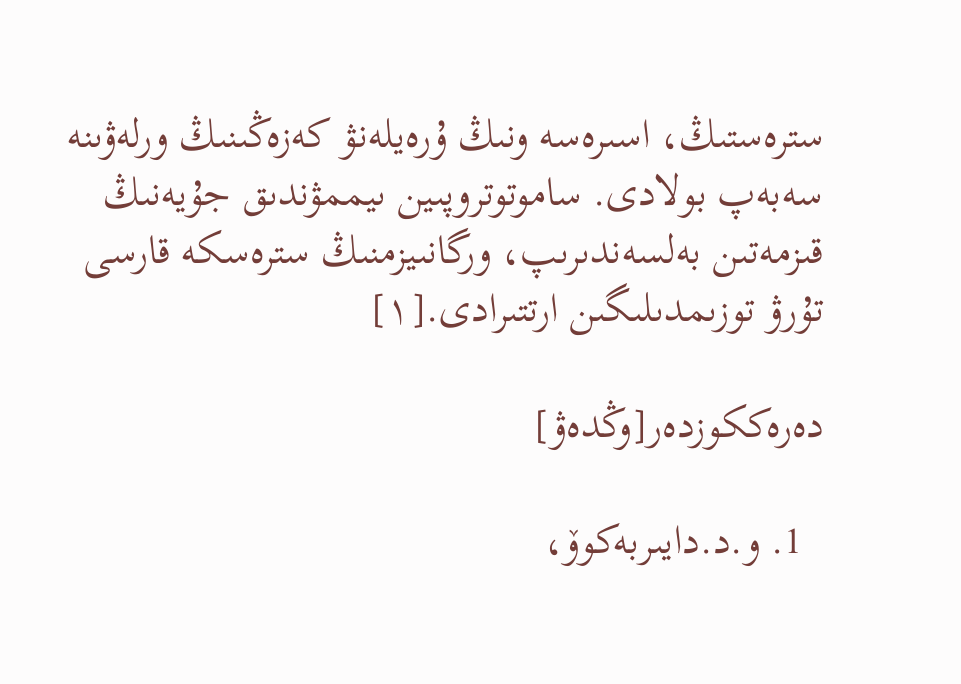سترەستىڭ، اسىرەسە ونىڭ ۇرەيلەنۋ كەزەڭىنىڭ ورلەۋىنە سەبەپ بولادى. ساموتوتروپىين ىيممۋندىق جۇيەنىڭ قىزمەتىن بەلسەندىرىپ، ورگانىيزمنىڭ سترەسكە قارسى تۇرۋ توزىمدىلىگىن ارتتىرادى.[۱]

دەرەككوزدەر[وڭدەۋ]

  1. و.د.دايىربەكوۆ،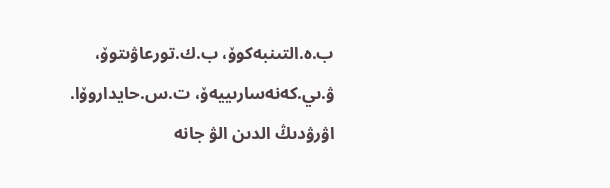ب.ە.التىنبەكوۆ، ب.ك.تورعاۋىتوۆ، ۋ.ىي.كەنەسارىييەۆ، ت.س.حايداروۆا. اۋرۋدىڭ الدىن الۋ جانە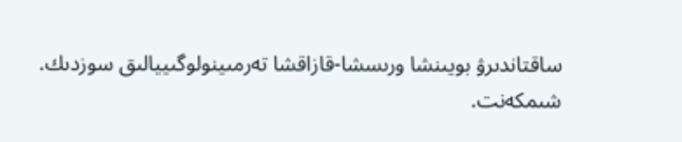ساقتاندىرۋ بويىنشا ورىسشا-قازاقشا تەرمىينولوگىييالىق سوزدىك. شىمكەنت.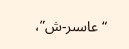“عاسىر-ش”،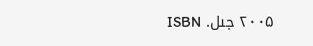۲۰۰۵ جىل. ISBN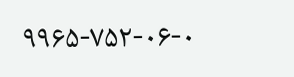۹۹۶۵-۷۵۲-۰۶-۰